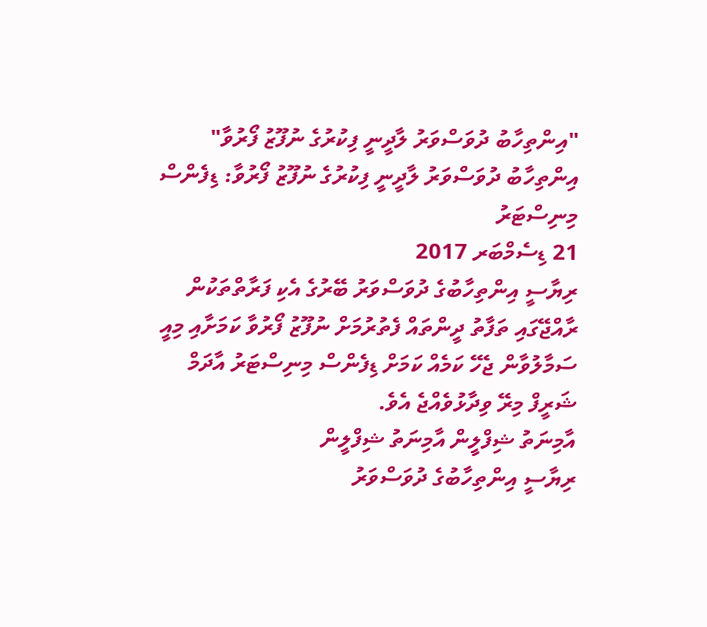"އިންތިހާބު ދުވަސްވަރު ލާދީނީ ފިކުރުގެ ނުފޫޒު ފޯރުވާ"
އިންތިހާބު ދުވަސްވަރު ލާދީނީ ފިކުރުގެ ނުފޫޒު ފޯރުވާ: ޑިފެންސް މިނިސްޓަރު
21 ޑިސެމްބަރ 2017
ރިޔާސީ އިންތިހާބުގެ ދުވަސްވަރު ބޭރުގެ އެކި ފަރާތްތަކުން ރާއްޖޭގައި ތަފާތު ދީންތައް ފެތުރުމަށް ނުފޫޒު ފޯރުވާ ކަމަށާއި މިއީ ސަމާލުވާން ޖެހޭ ކަމެއް ކަމަށް ޑިފެންސް މިނިސްޓަރު އާދަމް ޝަރީފް މިރޭ ވިދާޅުވެއްޖެ އެވެ.
އާމިނަތު ޝިފްލީން އާމިނަތު ޝިފްލީން
ރިޔާސީ އިންތިހާބުގެ ދުވަސްވަރު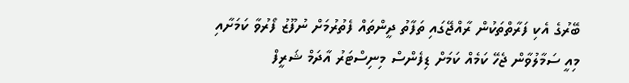ބޭރުގެ އެކި ފަރާތްތަކުން ރާއްޖޭގައި ތަފާތު ދީންތައް ފެތުރުމަށް ނުފޫޒު ފޯރުވާ ކަމަށާއި މިއީ ސަމާލުވާން ޖެހޭ ކަމެއް ކަމަށް ޑިފެންސް މިނިސްޓަރު އާދަމް ޝަރީފް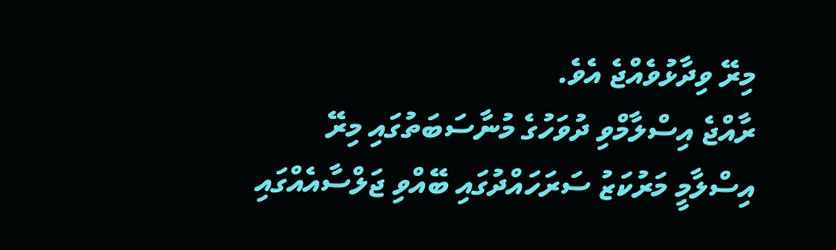މިރޭ ވިދާޅުވެއްޖެ އެވެ.
ރާއްޖެ އިސްލާމްވި ދުވަހުގެ މުނާސަބަތުގައި މިރޭ އިސްލާމީ މަރުކަޒު ސަރަހައްދުގައި ބޭއްވި ޖަލްސާއެއްގައި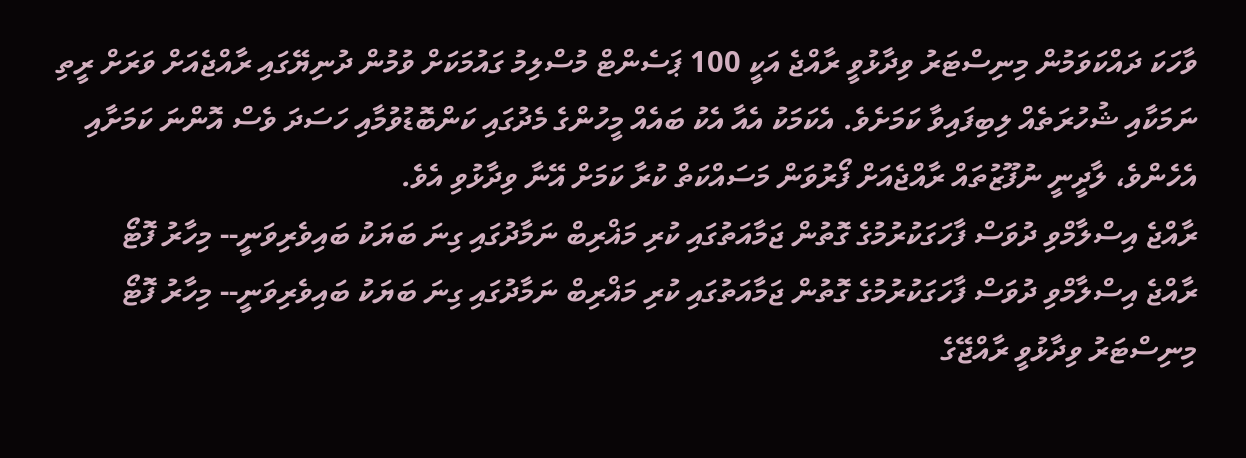ވާހަކަ ދައްކަވަމުން މިނިސްޓަރު ވިދާޅުވީ ރާއްޖެ އަކީ 100 ޕަސެންޓް މުސްލިމު ގައުމަކަށް ވުމުން ދުނިޔޭގައި ރާއްޖެއަށް ވަރަށް ރީތި ނަމަކާއި ޝުހުރަތެއް ލިބިފައިވާ ކަމަށެވެ. އެކަމަކު އެއާ އެކު ބައެއް މީހުންގެ މެދުގައި ކަންބޮޑުވުމާއި ހަސަދަ ވެސް އޮންނަ ކަމަށާއި އެހެންވެ، ލާދީނީ ނުފޫޒުތައް ރާއްޖެއަށް ފޯރުވަން މަސައްކަތް ކުރާ ކަމަށް އޭނާ ވިދާޅުވި އެވެ.
ރާއްޖެ އިސްލާމްވި ދުވަސް ފާހަގަކުރުމުގެ ގޮތުން ޖަމާއަތުގައި ކުރި މަޣްރިބް ނަމާދުގައި ގިނަ ބަޔަކު ބައިވެރިވަނީ-- މިހާރު ފޮޓޯ
ރާއްޖެ އިސްލާމްވި ދުވަސް ފާހަގަކުރުމުގެ ގޮތުން ޖަމާއަތުގައި ކުރި މަޣްރިބް ނަމާދުގައި ގިނަ ބަޔަކު ބައިވެރިވަނީ-- މިހާރު ފޮޓޯ
މިނިސްޓަރު ވިދާޅުވީ ރާއްޖޭގެ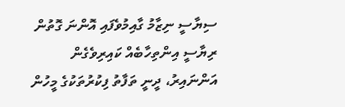ސިޔާސީ ނިޒާމު ގާއިމުވެފައި އޮންނަ ގޮތުން ރިޔާސީ އިންތިހާބެއް ކައިރިވެގެން އަންނައިރު، ދީނީ ތަފާތު ފިކުރުތަކުގެ މީހުން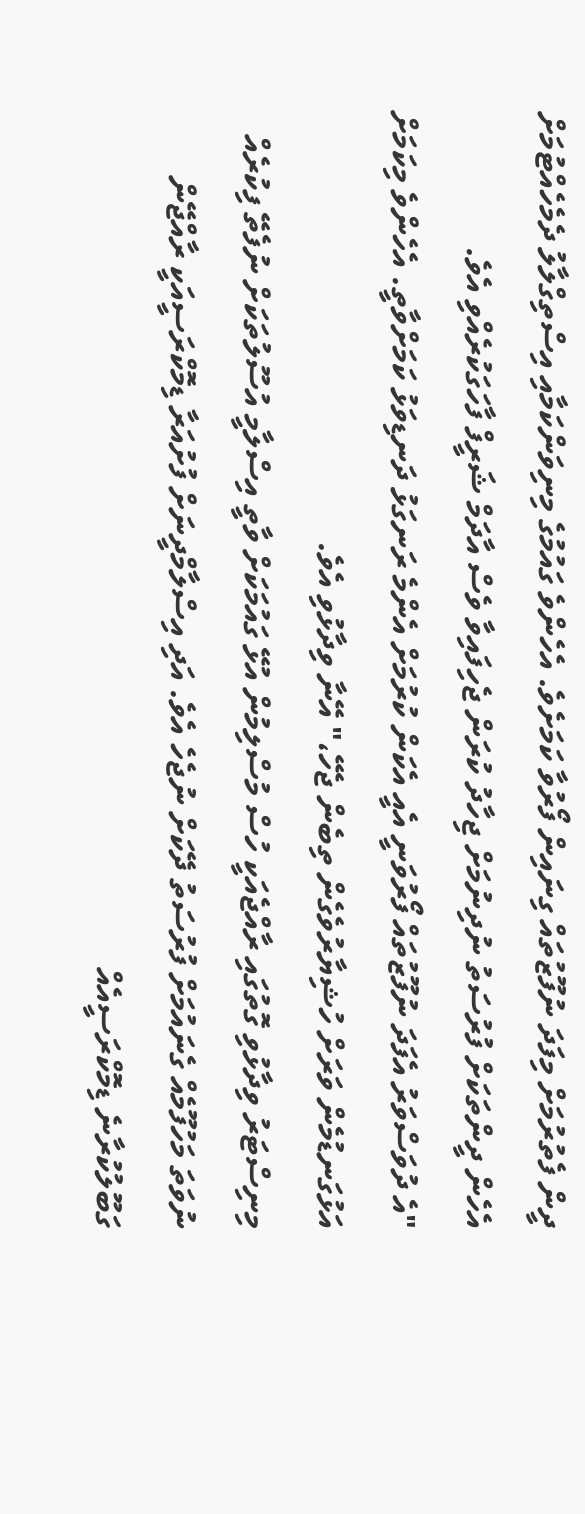ދީން ފެތުރުމަށް މިފަދަ ނުފޫޒުތައް ގިނައިން ފޯރުވާ ކަމަށެވެ. އެހެންވެ ގައުމުގެ މިނިވަންކަމާއި އިސްތިގްލާލު ދެމެހެއްޓުމަށް އެހެން ދީންތަކަށް ފުރުސަތު ނުދިނުމަށް ޖިހާދު ކުރަން ޖެހިފައިވާ ވެސް އާދަމް ޝަރީފް ފާހަގަކުރެއްވި އެވެ.
"އެ ދުވަސްވަރު އެފަދަ ނުފޫޒުތައް ފޯރުވަނީ އެއީ އެކަން ކުރުމަށް އެންމެ ރަނގަޅު ދަނޑިވަޅު ކަމަށްވާތީ. އެހެންވެ މިކަމަށް އަޅުގަނޑުމެން ވަރަށް ހުޝިޔާރުވެގެން ތިބެން ޖެހޭ،" އޭނާ ވިދާޅުވި އެވެ.
މިނިސްޓަރު ވިދާޅުވި ގޮތުގައި ރާއްޖެއަކީ ހުސް މުސްލިމުން އުޅޭ ގައުމަކަށް ވާތީ އިސްލާމީ އުސޫލުތަކަށް ނުފެތޭ ފިކުރެއް ނުވަތަ މަހުފޫމެއް ގެނައުމަށް ފުރުސަތު ދޭކަށް ނުޖެހެ އެވެ. އަދި އިސްލާމްދީނަށް ފުށުއަރާ ޑިމޮކްރަސީއަކީ ރާއްޖޭން ގަބޫލުކުރާނެ ޑިމޮކްރަސީއެއް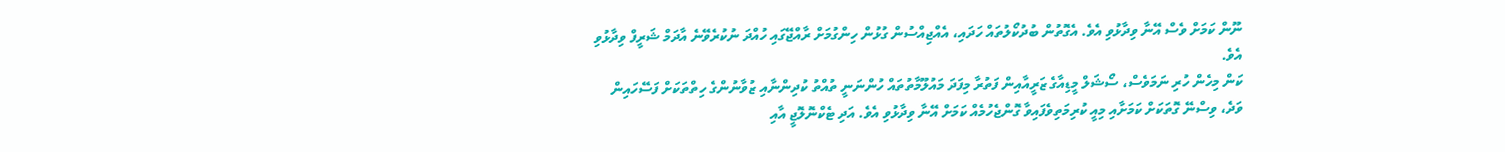ނޫން ކަމަށް ވެސް އޭނާ ވިދާޅުވި އެވެ. އެގޮތުން ބުދުކޯލުތައް ހަދައި، އެއްޖިއްސުން ގުޅުން ހިންގުމަށް ރާއްޖޭގައި ހުއްދަ ނުކުރެވޭނެ އާދަމް ޝަރީފް ވިދާޅުވި އެވެ.
ކަން މިހެން ހުރި ނަމަވެސް، ސޯޝަލް މީޑިއާގެ ޒަރީއާއިން ފަތުރާ މިފަދަ މައުލޫމާތުތައް ހުންނަނީ ތުއްތު ކުދިންނާއި ޒުވާނުންގެ ހިތްތަކަށް ފަސޭހައިން ވަދެ، ވިސްނޭ ގޮތަކަށް ކަމަށާއި މިއީ ކުރިމަތިވެފައިވާ ގޮންޖެހުމެއް ކަމަށް އޭނާ ވިދާޅުވި އެވެ. އަދި ޓެކްނޮލޮޖީ އާއި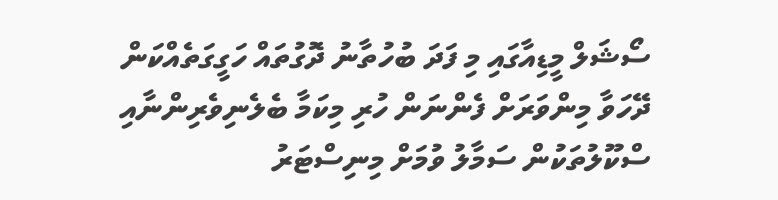ސޯޝަލް މީޑިއާގައި މި ފަދަ ބުހުތާނު ދޮގުތައް ހަގީގަތެއްކަން ދޭހަވާ މިންވަރަށް ފެންނަން ހުރި މިކަމާ ބެލެނިވެރިންނާއި ސްކޫލުތަކުން ސަމާލު ވުމަށް މިނިސްޓަރު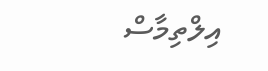އިލްތިމާސް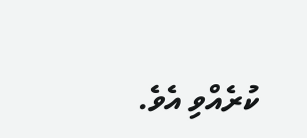ކުރެއްވި އެވެ.